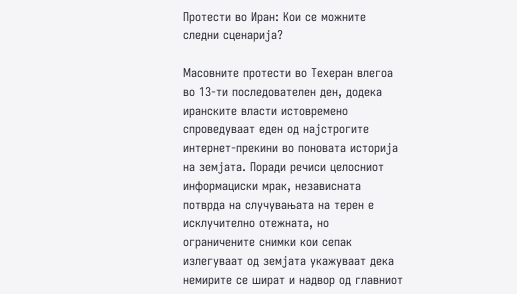Протести во Иран: Кои се можните следни сценарија?

Масовните протести во Техеран влегоа во 13-ти последователен ден, додека иранските власти истовремено спроведуваат еден од најстрогите интернет-прекини во поновата историја на земјата. Поради речиси целосниот информациски мрак, независната потврда на случувањата на терен е исклучително отежната, но ограничените снимки кои сепак излегуваат од земјата укажуваат дека немирите се шират и надвор од главниот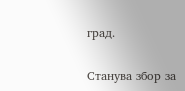град.

Станува збор за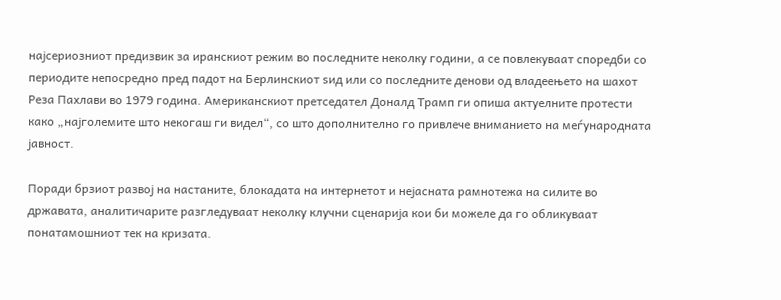најсериозниот предизвик за иранскиот режим во последните неколку години, а се повлекуваат споредби со периодите непосредно пред падот на Берлинскиот ѕид или со последните денови од владеењето на шахот Реза Пахлави во 1979 година. Американскиот претседател Доналд Трамп ги опиша актуелните протести како „најголемите што некогаш ги видел“, со што дополнително го привлече вниманието на меѓународната јавност.

Поради брзиот развој на настаните, блокадата на интернетот и нејасната рамнотежа на силите во државата, аналитичарите разгледуваат неколку клучни сценарија кои би можеле да го обликуваат понатамошниот тек на кризата.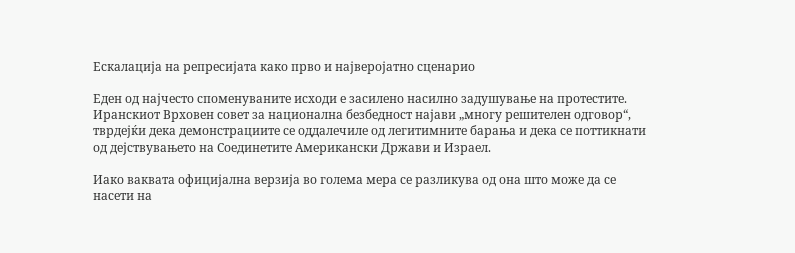Ескалација на репресијата како прво и најверојатно сценарио

Еден од најчесто споменуваните исходи е засилено насилно задушување на протестите. Иранскиот Врховен совет за национална безбедност најави „многу решителен одговор“, тврдејќи дека демонстрациите се оддалечиле од легитимните барања и дека се поттикнати од дејствувањето на Соединетите Американски Држави и Израел.

Иако ваквата официјална верзија во голема мера се разликува од она што може да се насети на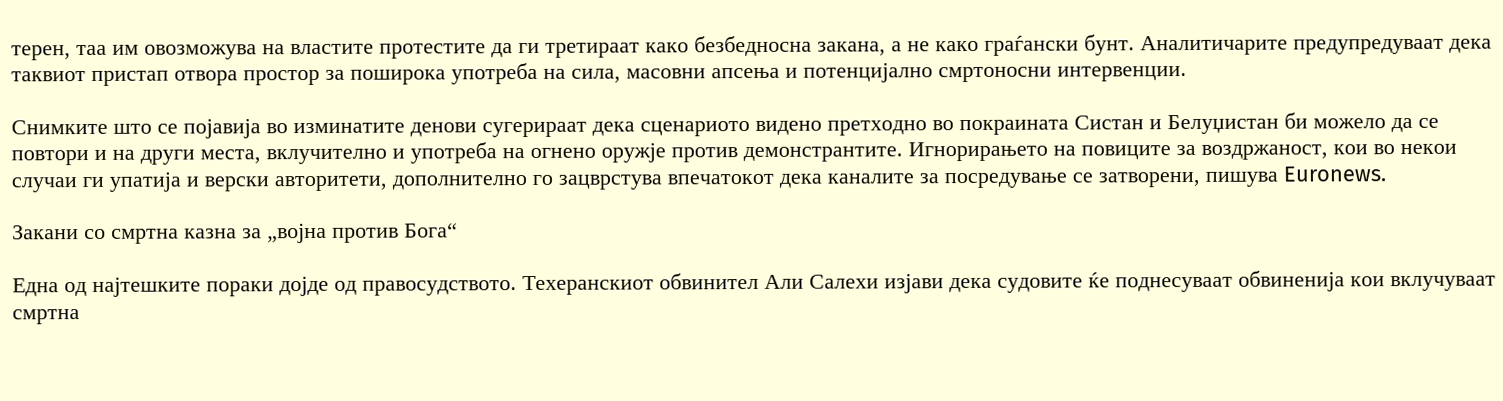терен, таа им овозможува на властите протестите да ги третираат како безбедносна закана, а не како граѓански бунт. Аналитичарите предупредуваат дека таквиот пристап отвора простор за поширока употреба на сила, масовни апсења и потенцијално смртоносни интервенции.

Снимките што се појавија во изминатите денови сугерираат дека сценариото видено претходно во покраината Систан и Белуџистан би можело да се повтори и на други места, вклучително и употреба на огнено оружје против демонстрантите. Игнорирањето на повиците за воздржаност, кои во некои случаи ги упатија и верски авторитети, дополнително го зацврстува впечатокот дека каналите за посредување се затворени, пишува Euronews.

Закани со смртна казна за „војна против Бога“

Една од најтешките пораки дојде од правосудството. Техеранскиот обвинител Али Салехи изјави дека судовите ќе поднесуваат обвиненија кои вклучуваат смртна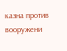казна против вооружени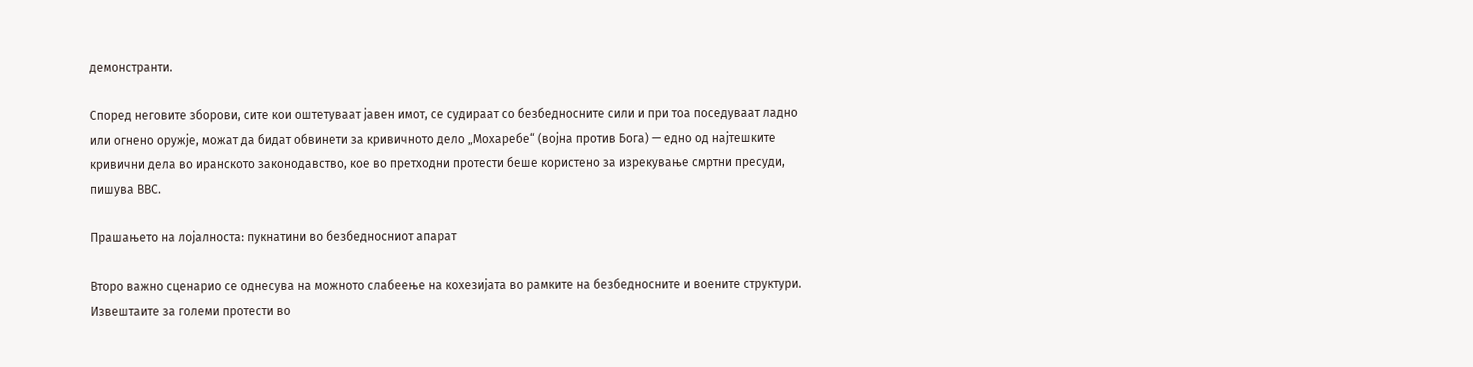демонстранти.

Според неговите зборови, сите кои оштетуваат јавен имот, се судираат со безбедносните сили и при тоа поседуваат ладно или огнено оружје, можат да бидат обвинети за кривичното дело „Мохаребе“ (војна против Бога) — едно од најтешките кривични дела во иранското законодавство, кое во претходни протести беше користено за изрекување смртни пресуди, пишува BBC.

Прашањето на лојалноста: пукнатини во безбедносниот апарат

Второ важно сценарио се однесува на можното слабеење на кохезијата во рамките на безбедносните и воените структури. Извештаите за големи протести во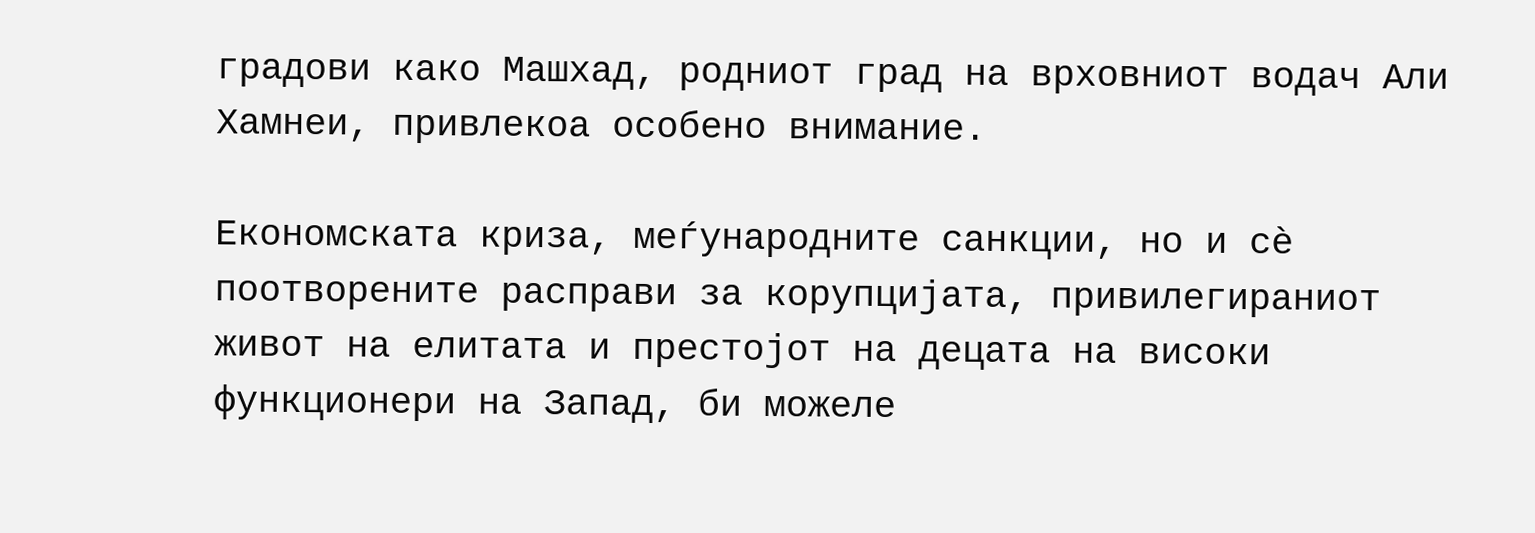градови како Машхад, родниот град на врховниот водач Али Хамнеи, привлекоа особено внимание.

Економската криза, меѓународните санкции, но и сè поотворените расправи за корупцијата, привилегираниот живот на елитата и престојот на децата на високи функционери на Запад, би можеле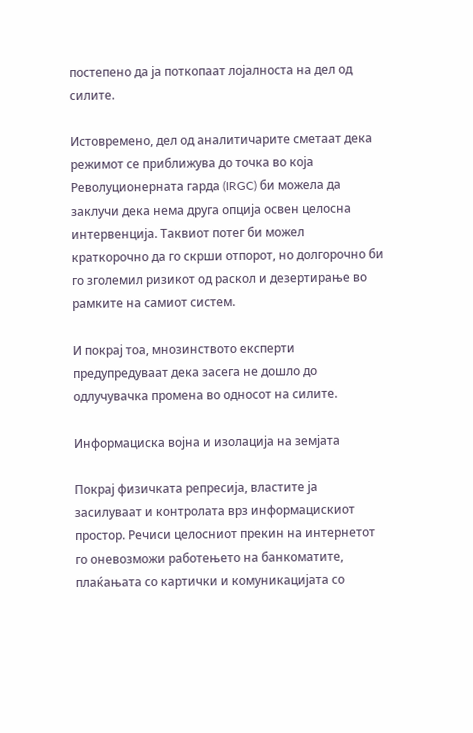постепено да ја поткопаат лојалноста на дел од силите.

Истовремено, дел од аналитичарите сметаат дека режимот се приближува до точка во која Револуционерната гарда (IRGC) би можела да заклучи дека нема друга опција освен целосна интервенција. Таквиот потег би можел краткорочно да го скрши отпорот, но долгорочно би го зголемил ризикот од раскол и дезертирање во рамките на самиот систем.

И покрај тоа, мнозинството експерти предупредуваат дека засега не дошло до одлучувачка промена во односот на силите.

Информациска војна и изолација на земјата

Покрај физичката репресија, властите ја засилуваат и контролата врз информацискиот простор. Речиси целосниот прекин на интернетот го оневозможи работењето на банкоматите, плаќањата со картички и комуникацијата со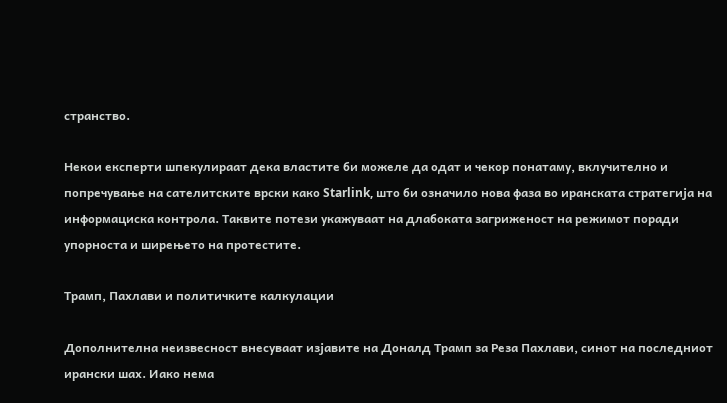странство.

Некои експерти шпекулираат дека властите би можеле да одат и чекор понатаму, вклучително и попречување на сателитските врски како Starlink, што би означило нова фаза во иранската стратегија на информациска контрола. Таквите потези укажуваат на длабоката загриженост на режимот поради упорноста и ширењето на протестите.

Трамп, Пахлави и политичките калкулации

Дополнителна неизвесност внесуваат изјавите на Доналд Трамп за Реза Пахлави, синот на последниот ирански шах. Иако нема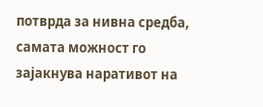потврда за нивна средба, самата можност го зајакнува наративот на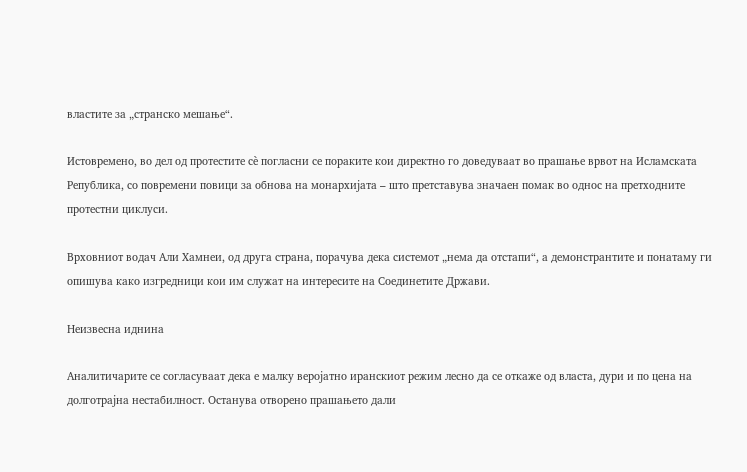властите за „странско мешање“.

Истовремено, во дел од протестите сè погласни се пораките кои директно го доведуваат во прашање врвот на Исламската Република, со повремени повици за обнова на монархијата – што претставува значаен помак во однос на претходните протестни циклуси.

Врховниот водач Али Хамнеи, од друга страна, порачува дека системот „нема да отстапи“, а демонстрантите и понатаму ги опишува како изгредници кои им служат на интересите на Соединетите Држави.

Неизвесна иднина

Аналитичарите се согласуваат дека е малку веројатно иранскиот режим лесно да се откаже од власта, дури и по цена на долготрајна нестабилност. Останува отворено прашањето дали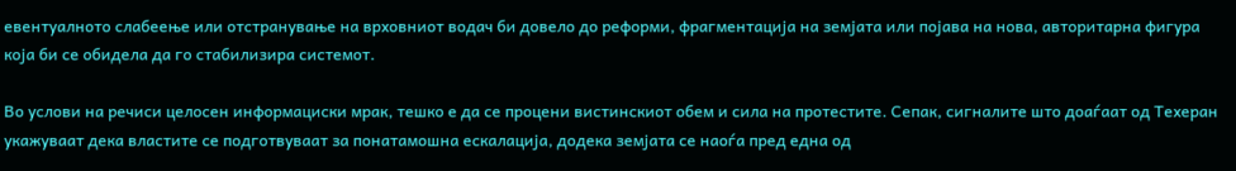евентуалното слабеење или отстранување на врховниот водач би довело до реформи, фрагментација на земјата или појава на нова, авторитарна фигура која би се обидела да го стабилизира системот.

Во услови на речиси целосен информациски мрак, тешко е да се процени вистинскиот обем и сила на протестите. Сепак, сигналите што доаѓаат од Техеран укажуваат дека властите се подготвуваат за понатамошна ескалација, додека земјата се наоѓа пред една од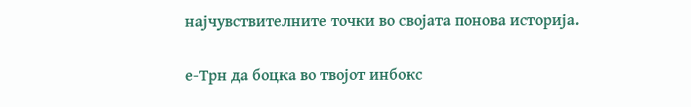најчувствителните точки во својата понова историја.

е-Трн да боцка во твојот инбокс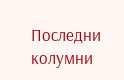Последни колумни